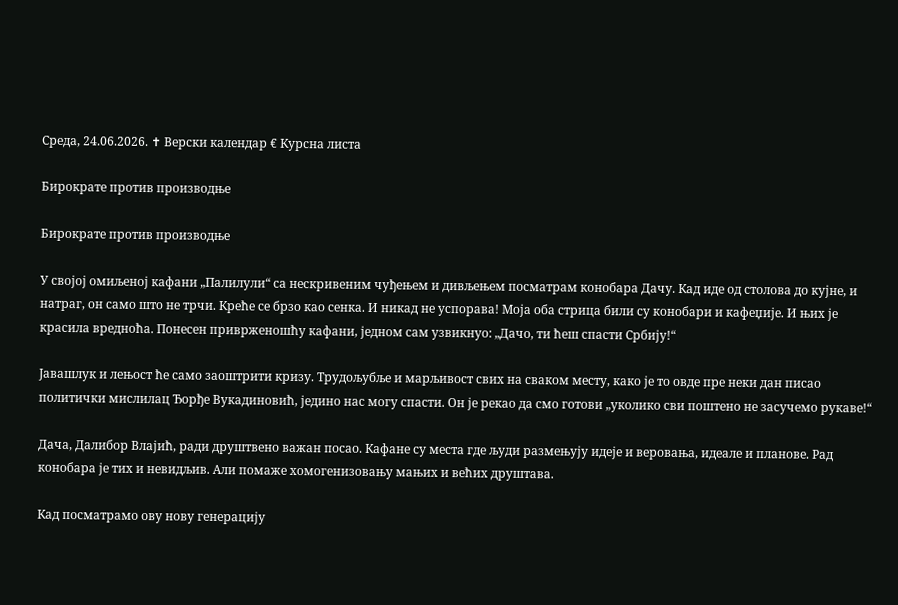Среда, 24.06.2026. ✝ Верски календар € Курсна листа

Бирократе против производње

Бирократе против производње

У својој омиљеној кафани „Палилули“ са нескривеним чуђењем и дивљењем посматрам конобара Дачу. Кад иде од столова до кујне, и натраг, он само што не трчи. Креће се брзо као сенка. И никад не успорава! Моја оба стрица били су конобари и кафеџије. И њих је красила вредноћа. Понесен приврженошћу кафани, једном сам узвикнуо: „Дачо, ти ћеш спасти Србију!“

Јавашлук и лењост ће само заоштрити кризу. Трудољубље и марљивост свих на сваком месту, како је то овде пре неки дан писао политички мислилац Ђорђе Вукадиновић, једино нас могу спасти. Он је рекао да смо готови „уколико сви поштено не засучемо рукаве!“

Дача, Далибор Влајић, ради друштвено важан посао. Кафане су места где људи размењују идеје и веровања, идеале и планове. Рад конобара је тих и невидљив. Али помаже хомогенизовању мањих и већих друштава.

Кад посматрамо ову нову генерацију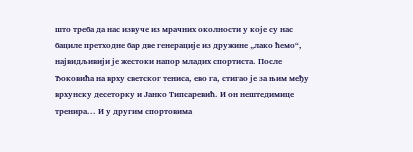што треба да нас извуче из мрачних околности у које су нас бациле претходне бар две генерације из дружине „лако ћемо“, највидљивији је жестоки напор младих спортиста. После Ђоковића на врху светског тениса, ево га, стигао је за њим међу врхунску десеторку и Јанко Типсаревић. И он нештедимице тренира... И у другим спортовима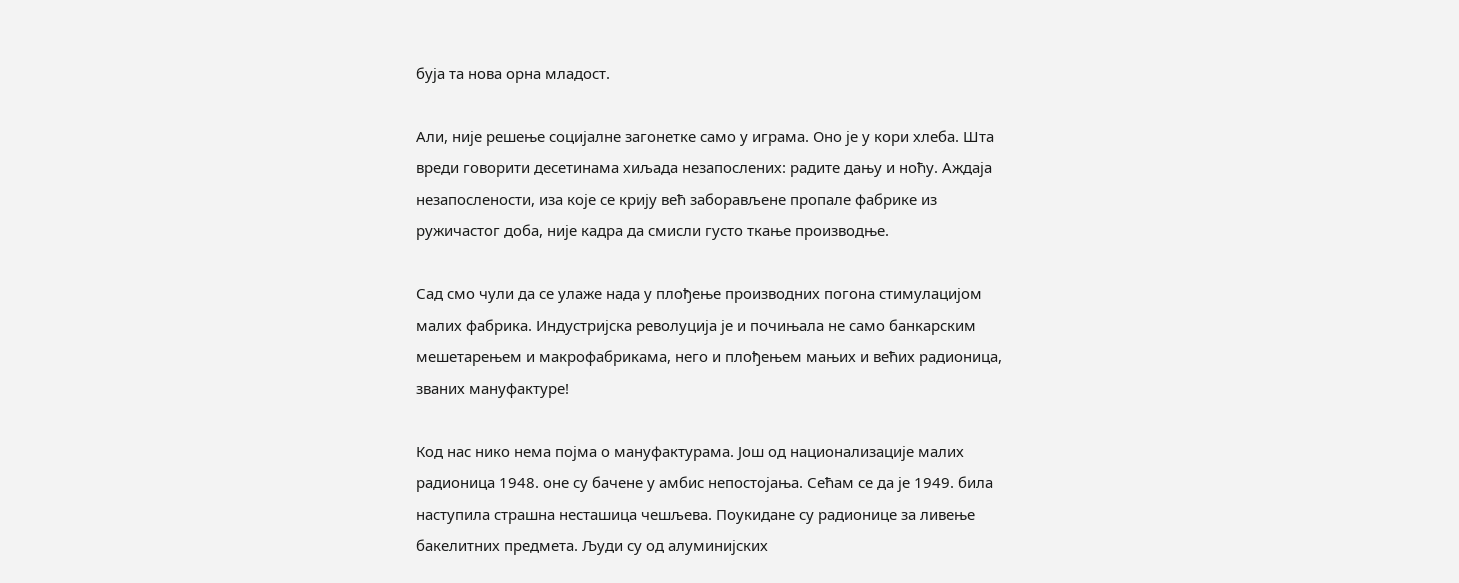буја та нова орна младост.

Али, није решење социјалне загонетке само у играма. Оно је у кори хлеба. Шта вреди говорити десетинама хиљада незапослених: радите дању и ноћу. Аждаја незапослености, иза које се крију већ заборављене пропале фабрике из ружичастог доба, није кадра да смисли густо ткање производње.

Сад смо чули да се улаже нада у плођење производних погона стимулацијом малих фабрика. Индустријска револуција је и почињала не само банкарским мешетарењем и макрофабрикама, него и плођењем мањих и већих радионица, званих мануфактуре!

Код нас нико нема појма о мануфактурама. Још од национализације малих радионица 1948. оне су бачене у амбис непостојања. Сећам се да је 1949. била наступила страшна несташица чешљева. Поукидане су радионице за ливење бакелитних предмета. Људи су од алуминијских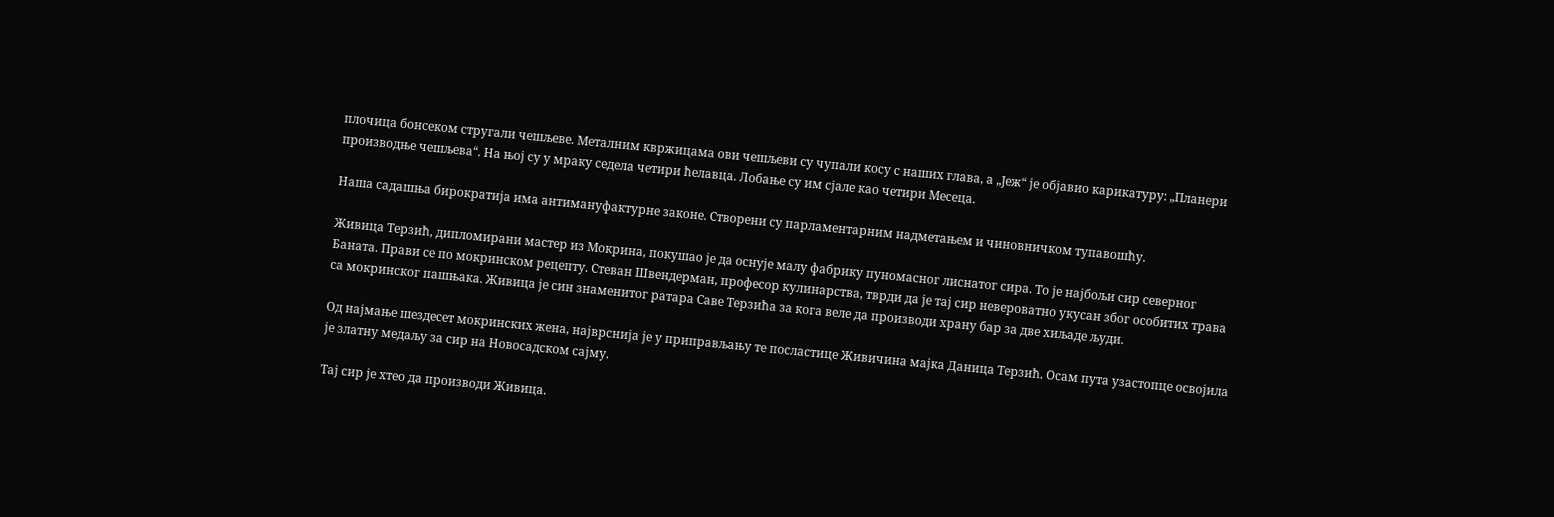плочица бонсеком стругали чешљеве. Металним квржицама ови чешљеви су чупали косу с наших глава, а „Јеж“ је објавио карикатуру: „Планери производње чешљева“. На њој су у мраку седела четири ћелавца. Лобање су им сјале као четири Месеца.

Наша садашња бирократија има антимануфактурне законе. Створени су парламентарним надметањем и чиновничком тупавошћу.

Живица Терзић, дипломирани мастер из Мокрина, покушао је да оснује малу фабрику пуномасног лиснатог сира. То је најбољи сир северног Баната. Прави се по мокринском рецепту. Стеван Швендерман, професор кулинарства, тврди да је тај сир невероватно укусан због особитих трава са мокринског пашњака. Живица је син знаменитог ратара Саве Терзића за кога веле да производи храну бар за две хиљаде људи.

Од најмање шездесет мокринских жена, најврснија је у приправљању те посластице Живичина мајка Даница Терзић. Осам пута узастопце освојила је златну медаљу за сир на Новосадском сајму.

Тај сир је хтео да производи Живица.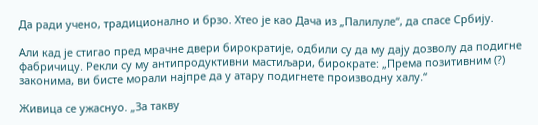Да ради учено, традиционално и брзо. Хтео је као Дача из „Палилуле“, да спасе Србију.

Али кад је стигао пред мрачне двери бирократије, одбили су да му дају дозволу да подигне фабричицу. Рекли су му антипродуктивни мастиљари, бирократе: „Према позитивним (?) законима, ви бисте морали најпре да у атару подигнете производну халу.“

Живица се ужаснуо. „За такву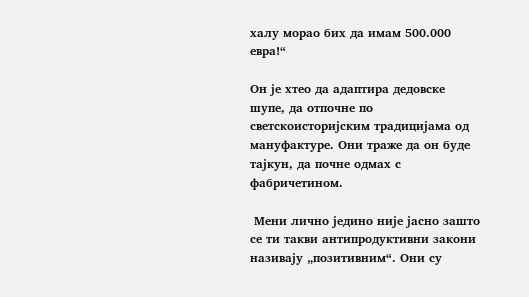халу морао бих да имам 500.000 евра!“

Он је хтео да адаптира дедовске шупе, да отпочне по светскоисторијским традицијама од мануфактуре. Они траже да он буде тајкун, да почне одмах с фабричетином.

 Мени лично једино није јасно зашто се ти такви антипродуктивни закони називају „позитивним“. Они су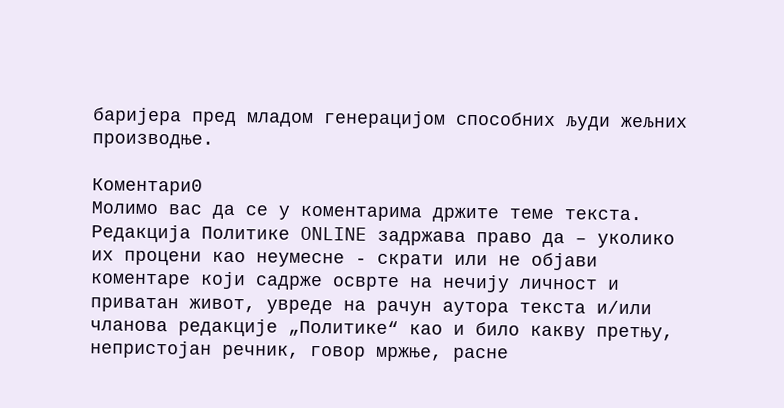баријера пред младом генерацијом способних људи жељних производње.

Коментари0
Молимо вас да се у коментарима држите теме текста. Редакција Политике ONLINE задржава право да – уколико их процени као неумесне - скрати или не објави коментаре који садрже осврте на нечију личност и приватан живот, увреде на рачун аутора текста и/или чланова редакције „Политике“ као и било какву претњу, непристојан речник, говор мржње, расне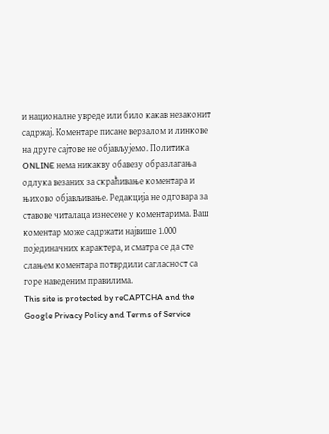и националне увреде или било какав незаконит садржај. Коментаре писане верзалом и линкове на друге сајтове не објављујемо. Политика ONLINE нема никакву обавезу образлагања одлука везаних за скраћивање коментара и њихово објављивање. Редакција не одговара за ставове читалаца изнесене у коментарима. Ваш коментар може садржати највише 1.000 појединачних карактера, и сматра се да сте слањем коментара потврдили сагласност са горе наведеним правилима.
This site is protected by reCAPTCHA and the Google Privacy Policy and Terms of Service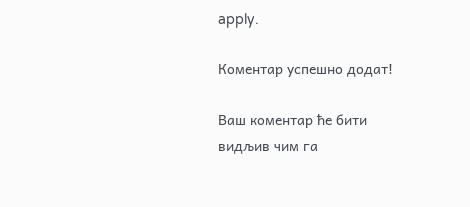apply.

Комeнтар успeшно додат!

Ваш комeнтар ћe бити видљив чим га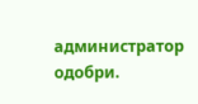администратор одобри.